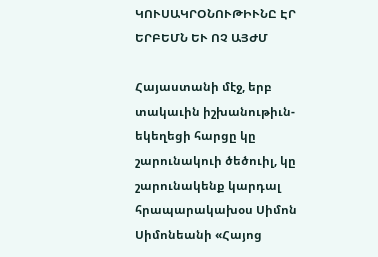ԿՈՒՍԱԿՐՕՆՈՒԹԻՒՆԸ ԷՐ ԵՐԲԵՄՆ ԵՒ ՈՉ ԱՅԺՄ

Հայաստանի մէջ, երբ տակաւին իշխանութիւն-եկեղեցի հարցը կը շարունակուի ծեծուիլ, կը շարունակենք կարդալ հրապարակախօս Սիմոն Սիմոնեանի «Հայոց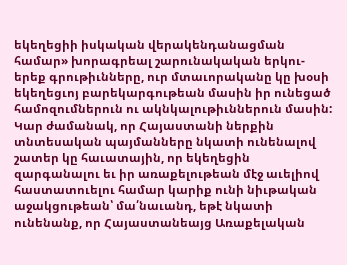եկեղեցիի իսկական վերակենդանացման համար» խորագրեալ շարունակական երկու-երեք գրութիւնները, ուր մտաւորականը կը խօսի եկեղեցւոյ բարեկարգութեան մասին իր ունեցած համոզումներուն ու ակնկալութիւններուն մասին: Կար ժամանակ, որ Հայաստանի ներքին տնտեսական պայմանները նկատի ունենալով շատեր կը հաւատային, որ եկեղեցին զարգանալու եւ իր առաքելութեան մէջ աւելիով հաստատուելու համար կարիք ունի նիւթական աջակցութեան՝ մա՛նաւանդ, եթէ նկատի ունենանք, որ Հայաստանեայց Առաքելական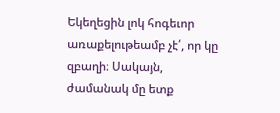Եկեղեցին լոկ հոգեւոր առաքելութեամբ չէ՛, որ կը զբաղի։ Սակայն, ժամանակ մը ետք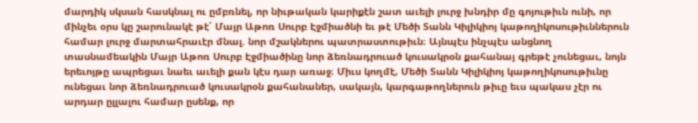մարդիկ սկսան հասկնալ ու ըմբռնել, որ նիւթական կարիքէն շատ աւելի լուրջ խնդիր մը գոյութիւն ունի, որ մինչեւ օրս կը շարունակէ թէ՛ Մայր Աթոռ Սուրբ Էջմիածնի եւ թէ Մեծի Տանն Կիլիկիոյ կաթողիկոսութիւններուն համար լուրջ մարտահրաւէր մնալ. նոր մշակներու պատրաստութիւն։ Այնպէս ինչպէս անցնող տասնամեակին Մայր Աթոռ Սուրբ Էջմիածինը նոր ձեռնադրուած կուսակրօն քահանայ գրեթէ չունեցաւ, նոյն երեւոյթը ապրեցաւ նաեւ աւելի քան կէս դար առաջ։ Միւս կողմէ, Մեծի Տանն Կիլիկիոյ կաթողիկոսութիւնը ունեցաւ նոր ձեռնադրուած կուսակրօն քահանաներ, սակայն, կարգաթողներուն թիւը եւս պակաս չէր ու արդար ըլլալու համար ըսենք, որ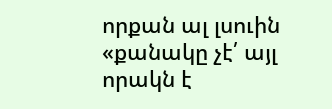որքան ալ լսուին «քանակը չէ՛ այլ որակն է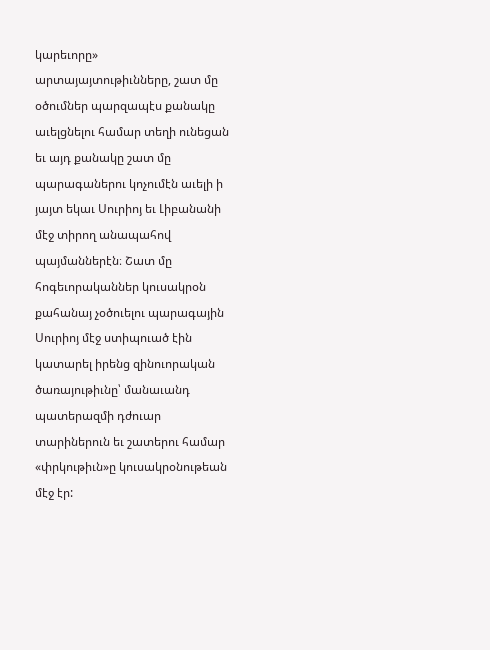կարեւորը» արտայայտութիւնները, շատ մը օծումներ պարզապէս քանակը աւելցնելու համար տեղի ունեցան եւ այդ քանակը շատ մը պարագաներու կոչումէն աւելի ի յայտ եկաւ Սուրիոյ եւ Լիբանանի մէջ տիրող անապահով պայմաններէն։ Շատ մը հոգեւորականներ կուսակրօն քահանայ չօծուելու պարագային Սուրիոյ մէջ ստիպուած էին կատարել իրենց զինուորական ծառայութիւնը՝ մանաւանդ պատերազմի դժուար տարիներուն եւ շատերու համար «փրկութիւն»ը կուսակրօնութեան մէջ էր: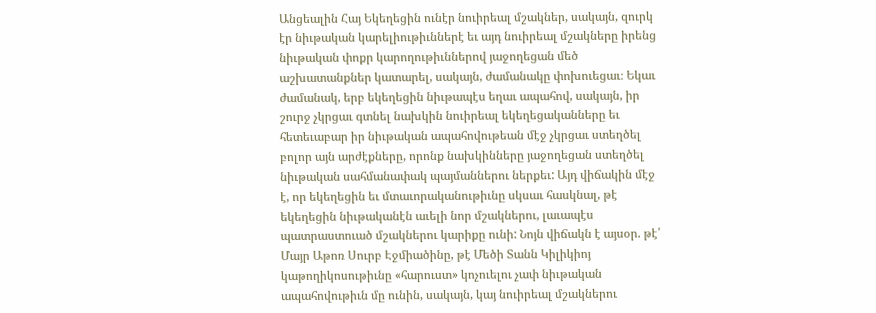Անցեալին Հայ Եկեղեցին ունէր նուիրեալ մշակներ, սակայն, զուրկ էր նիւթական կարելիութիւններէ եւ այդ նուիրեալ մշակները իրենց նիւթական փոքր կարողութիւններով յաջողեցան մեծ աշխատանքներ կատարել, սակայն, ժամանակը փոխուեցաւ։ Եկաւ ժամանակ, երբ եկեղեցին նիւթապէս եղաւ ապահով, սակայն, իր շուրջ չկրցաւ գտնել նախկին նուիրեալ եկեղեցականները եւ հետեւաբար իր նիւթական ապահովութեան մէջ չկրցաւ ստեղծել բոլոր այն արժէքները, որոնք նախկինները յաջողեցան ստեղծել նիւթական սահմանափակ պայմաններու ներքեւ: Այդ վիճակին մէջ է, որ եկեղեցին եւ մտաւորականութիւնը սկսաւ հասկնալ, թէ եկեղեցին նիւթականէն աւելի նոր մշակներու, լաւապէս պատրաստուած մշակներու կարիքը ունի: Նոյն վիճակն է այսօր. թէ՛ Մայր Աթոռ Սուրբ Էջմիածինը, թէ Մեծի Տանն Կիլիկիոյ կաթողիկոսութիւնը «հարուստ» կոչուելու չափ նիւթական ապահովութիւն մը ունին, սակայն, կայ նուիրեալ մշակներու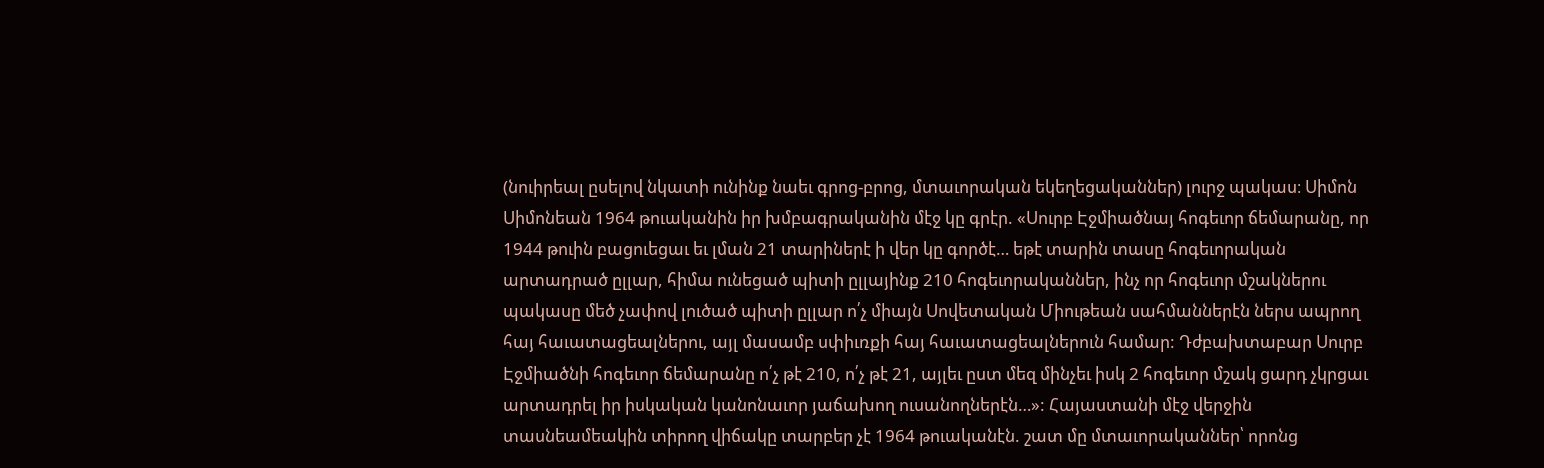(նուիրեալ ըսելով նկատի ունինք նաեւ գրոց-բրոց, մտաւորական եկեղեցականներ) լուրջ պակաս։ Սիմոն Սիմոնեան 1964 թուականին իր խմբագրականին մէջ կը գրէր. «Սուրբ Էջմիածնայ հոգեւոր ճեմարանը, որ 1944 թուին բացուեցաւ եւ լման 21 տարիներէ ի վեր կը գործէ… եթէ տարին տասը հոգեւորական արտադրած ըլլար, հիմա ունեցած պիտի ըլլայինք 210 հոգեւորականներ, ինչ որ հոգեւոր մշակներու պակասը մեծ չափով լուծած պիտի ըլլար ո՛չ միայն Սովետական Միութեան սահմաններէն ներս ապրող հայ հաւատացեալներու, այլ մասամբ սփիւռքի հայ հաւատացեալներուն համար: Դժբախտաբար Սուրբ Էջմիածնի հոգեւոր ճեմարանը ո՛չ թէ 210, ո՛չ թէ 21, այլեւ ըստ մեզ մինչեւ իսկ 2 հոգեւոր մշակ ցարդ չկրցաւ արտադրել իր իսկական կանոնաւոր յաճախող ուսանողներէն…»: Հայաստանի մէջ վերջին տասնեամեակին տիրող վիճակը տարբեր չէ 1964 թուականէն. շատ մը մտաւորականներ՝ որոնց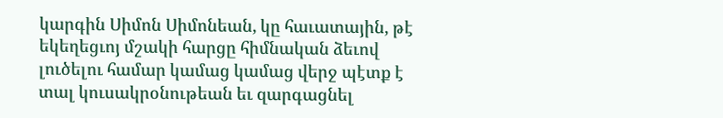կարգին Սիմոն Սիմոնեան, կը հաւատային, թէ եկեղեցւոյ մշակի հարցը հիմնական ձեւով լուծելու համար կամաց կամաց վերջ պէտք է տալ կուսակրօնութեան եւ զարգացնել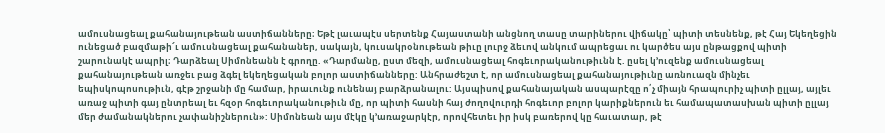ամուսնացեալ քահանայութեան աստիճանները։ Եթէ լաւապէս սերտենք Հայաստանի անցնող տասը տարիներու վիճակը՝ պիտի տեսնենք, թէ Հայ Եկեղեցին ունեցած բազմաթի՜ւ ամուսնացեալ քահանաներ, սակայն, կուսակրօնութեան թիւը լուրջ ձեւով անկում ապրեցաւ ու կարծես այս ընթացքով պիտի շարունակէ ապրիլ։ Դարձեալ Սիմոնեանն է գրողը. «Դարմանը, ըստ մեզի, ամուսնացեալ հոգեւորականութիւնն է. ըսել կ՚ուզենք ամուսնացեալ քահանայութեան առջեւ բաց ձգել եկեղեցական բոլոր աստիճանները: Անհրաժեշտ է, որ ամուսնացեալ քահանայութիւնը առնուազն մինչեւ եպիսկոպոսութիւն, գէթ շրջանի մը համար, իրաւունք ունենայ բարձրանալու: Այսպիսով քահանայական ասպարէզը ո՛չ միայն հրապուրիչ պիտի ըլլայ, այլեւ առաջ պիտի գայ ընտրեալ եւ հզօր հոգեւորականութիւն մը, որ պիտի հասնի հայ ժողովուրդի հոգեւոր բոլոր կարիքներուն եւ համապատասխան պիտի ըլլայ մեր ժամանակներու չափանիշներուն»: Սիմոնեան այս մէկը կ՚առաջարկէր, որովհետեւ իր իսկ բառերով կը հաւատար, թէ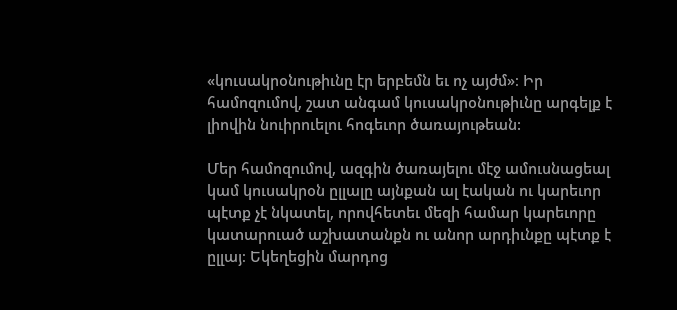«կուսակրօնութիւնը էր երբեմն եւ ոչ այժմ»։ Իր համոզումով, շատ անգամ կուսակրօնութիւնը արգելք է լիովին նուիրուելու հոգեւոր ծառայութեան:

Մեր համոզումով, ազգին ծառայելու մէջ ամուսնացեալ կամ կուսակրօն ըլլալը այնքան ալ էական ու կարեւոր պէտք չէ նկատել, որովհետեւ մեզի համար կարեւորը կատարուած աշխատանքն ու անոր արդիւնքը պէտք է ըլլայ։ Եկեղեցին մարդոց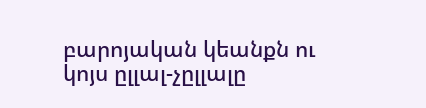բարոյական կեանքն ու կոյս ըլլալ-չըլլալը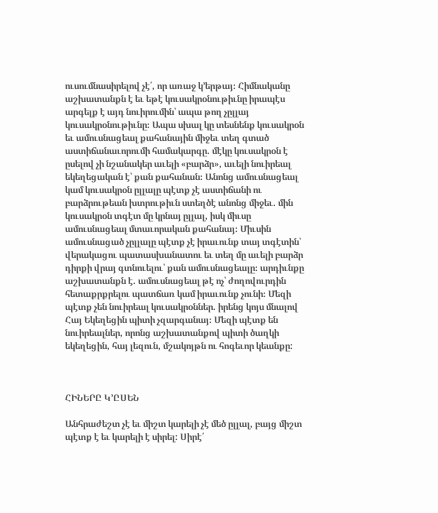ուսումնասիրելով չէ՛, որ առաջ կ՚երթայ։ Հիմնականը աշխատանքն է եւ եթէ կուսակրօնութիւնը իրապէս արգելք է այդ նուիրումին՝ ապա թող չըլլայ կուսակրօնութիւնը։ Ապա սխալ կը տեսնենք կուսակրօն եւ ամուսնացեալ քահանային միջեւ տեղ գտած աստիճանաւորումի համակարգը. մէկը կուսակրօն է ըսելով չի նշանակեր աւելի «բարձր», աւելի նուիրեալ եկեղեցական է՝ քան քահանան։ Անոնց ամուսնացեալ կամ կուսակրօն ըլլալը պէտք չէ աստիճանի ու բարձրութեան խտրութիւն ստեղծէ անոնց միջեւ. մին կուսակրօն տգէտ մը կրնայ ըլլալ, իսկ միւսը ամուսնացեալ մտաւորական քահանայ։ Միւսին ամուսնացած չըլլալը պէտք չէ իրաւունք տայ տգէտին՝ վերակացու պատասխանատու եւ տեղ մը աւելի բարձր դիրքի վրայ գտնուելու՝ քան ամուսնացեալը։ արդիւնքը աշխատանքն է. ամուսնացեալ թէ ոչ՝ ժողովուրդին հետաքրքրելու պատճառ կամ իրաւունք չունի։ Մեզի պէտք չեն նուիրեալ կուսակրօններ. իրենց կոյս մնալով Հայ Եկեղեցին պիտի չզարգանայ։ Մեզի պէտք են նուիրեալներ, որոնց աշխատանքով պիտի ծաղկի եկեղեցին, հայ լեզուն, մշակոյթն ու հոգեւոր կեանքը:



ՀԻՆԵՐԸ Կ՚ԸՍԵՆ

Անհրաժեշտ չէ եւ միշտ կարելի չէ մեծ ըլլալ, բայց միշտ պէտք է եւ կարելի է սիրել: Սիրէ՛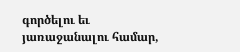գործելու եւ յառաջանալու համար,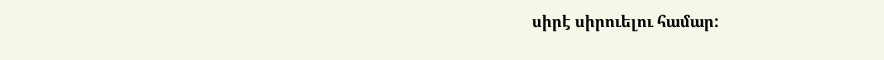սիրէ սիրուելու համար: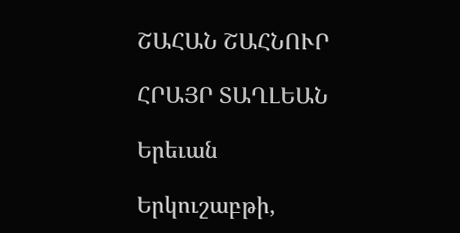ՇԱՀԱՆ ՇԱՀՆՈՒՐ

ՀՐԱՅՐ ՏԱՂԼԵԱՆ

Երեւան

Երկուշաբթի,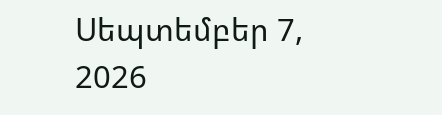Սեպտեմբեր 7, 2026